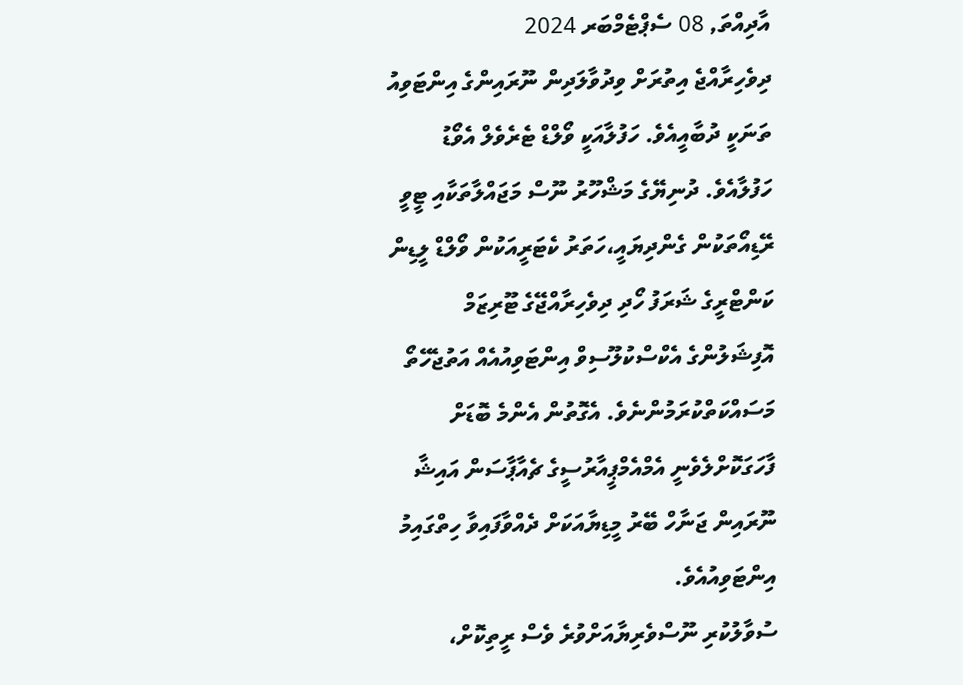އާދިއްތަ, 08 ސެޕްޓެމްބަރ 2024
ދިވެހިރާއްޖެ އިތުރަށް ވިދުވާލަދިން ނޫރައިންގެ އިންޓަވިއު
ތަނަކީ ދުބާއީއެވެ. ހަފުލާއަކީ ވޯލްޑް ޓެރެވެލް އެވޯޑު ހަފުލާއެވެ. ދުނިޔޭގެ މަޝްހޫރު ނޫސް މަޖައްލާތަކާއި ޓީވީ ރޭޑިއޯތަކުން ގެންދިޔައީ،ހަތަރު ކެޓަރީއަކުން ވޯލްޑް ލީޑިން ކަންޓްރީގެ ޝަރަފު ހޯދި ދިވެހިރާއްޖޭގެ ޓޫރިޒަމް އޮފިޝަލުންގެ އެކްސްކުލޫސިވް އިންޓަވިއުއެއް އަތުޖެހޭތޯ މަސައްކަތްކުރަމުންނެވެ. އެގޮތުން އެންމެ ބޮޑަށް ފާހަގަކޮށްލެވެނީ އެމްއެމްޕީއާރުސީގެ ޗެއާޕާސަން އައިޝާ ނޫރައިން ޖަނާހް ބޭރު މީޑިޔާއަކަށް ދެއްވާފައިވާ ހިތްގައިމު އިންޓަވިއުއެވެ.
ސުވާލުކުރި ނޫސްވެރިޔާއަށްވުރެ ވެސް ރީތިކޮށް،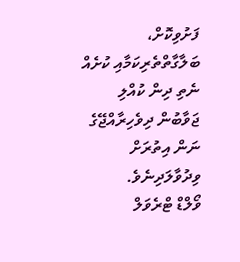ފަށުވިކޮށް، ބަލާގާތްތެރިކަމާއި ކުށެއް ނެތި ދިން ކުއްލި ޖަވާބުން ދިވެހިރާއްޖޭގެ ނަން އިތުރަށް ވިދުވާލަދިނެވެ.
ވޯލްޑް ޓްރެވަލް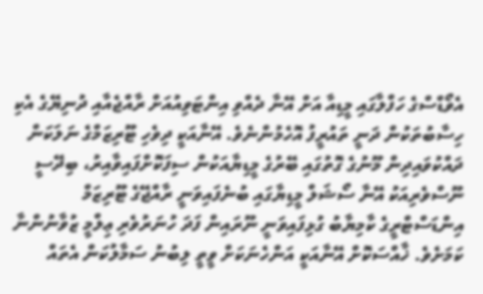އެވޯޑްސްގެ ހަފްލާގައި މީޑިއާ އަށް އޭނާ ދެއްވި އިންޓަވިއުއަށް ރާއްޖެއާއި ދުނިޔޭގެ އެކި ހިސާބުތަކުން ދަނީ ތައުރީފު އޮހެމުންނެވެ. އޭނާއަކީ ދިވެހި ޓޫރިޒަމްގެ ނަލަކަން ދައްކުވައިދިން މޫނުގެ ގޮތުގައި ބޭރުގެ މީޑިޔާއަކުން ސިފަކޮށްފައިވާއިރު، ބިދޭސީ ނޫސްވެރިއަކު އޭނާ ސޯޝަލް މީޑިޔާގައި ބުނެފައިވަނީ ރާއްޖޭގެ ޓޫރިޒަމް އިންޑަސްޓްރީގެ ކާމިޔާބު ގުޅިފައިވަނީ ނޫރައިން ފަދަ ހުނަރުވެރި ޢިލްމީ ޒުވާނުންނާ ކަމަށެވެ. ޚާއްސަކޮށް އޭނާއަކީ އަންހެނަކަށް ވީތީ ލިބުނު ސަމާލުކަން އެތައް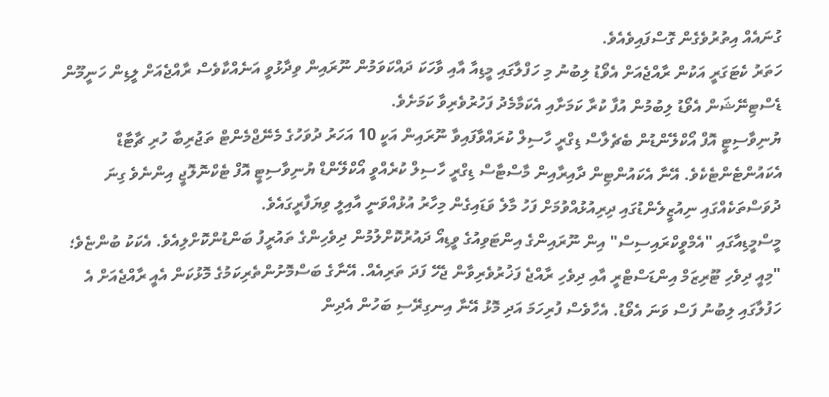ގުނައެއް އިތުރުވެގެން ގޮސްފައިވެއެވެ.
ހަތަރު ކެޓަގަރީ އަކުން ރާއްޖެއަށް އެވޯޑު ލިބުނު މި ހަފްލާގައި މީޑިއާ އާއި ވާހަކަ ދައްކަވަމުން ނޫރައިން ވިދާޅުވީ އަނެއްކާވެސް ރާއްޖެއަށް ލީޑިން ހަނީމޫން ޑެސްޓިނޭޝަން އެވޯޑު ލިބުމުން އުފާ ކުރާ ކަމަށާއި އެކަމާމެދު ފަހުރުވެރިވާ ކަމަށެވެ.
ޔުނިވާސިޓީ އޮފް އޯކްލޭންޑުން ބެޗެލާސް ޑިގްރީ ހާސިލް ކުރައްވާފައިވާ ނޫރައިން އަކީ 10 އަހަރު ދުވަހުގެ މެނޭޖްމެންޓް ތަޖުރިބާ ހުރި ޗާޓާޑް އެކައުންޓެންޓެކެވެ. އޭނާ އެކައުންޓިން ދާއިރާއިން މާސްޓާސް ޑިގްރީ ހާސިލް ކުރެއްވީ އޯކްލޭންޑް ޔުނިވާސިޓީ އޮފް ޓެކްނޮލޮޖީ އިންނެވެ ގިނަ ދުވަސްތަކެއްގައި ނިއުޒީލެންޑުގައި ދިރިއުޅުއްވުމަށް ފަހު މާލެ ވަޑައިގެން މިހާރު އުޅުއްވަނީ އާއިލީ ވިޔަފާރީގައެވެ.
މީސްމީޑިއާގައި "އެމްވީކްރައިސިސް" އިން ނޫރައިންގެ އިންޓަވިއުގެ ވީޑިއޯ ދައުރުކޮށްލުމުން ދިވެހިންގެ ތައުރީފު ބަންޑުންކޮށްލިއެވެ. އެކަކު ބުންޏެވެ؛ "މިއީ ދިވެހި ޓޫރިޒަމް އިންޑަސްޓްރީ އާއި ދިވެހި ރާއްޖެ ފަޚުރުވެރިވާން ޖެހޭ ފަދަ ތަރިއެއް. އޭނާގެ ބަސްމޮށުންތެރިކަމުގެ މޮޅުކަން އެއީ ރާއްޖެއަށް އެ ހަފުލާގައި ލިބުނު ފަސް ވަނަ އެވޯޑު. އެހާވެސް ފުރިހަމަ އަދި މޮޅު އޭނާ އިނގިރޭސި ބަހުން އެދިން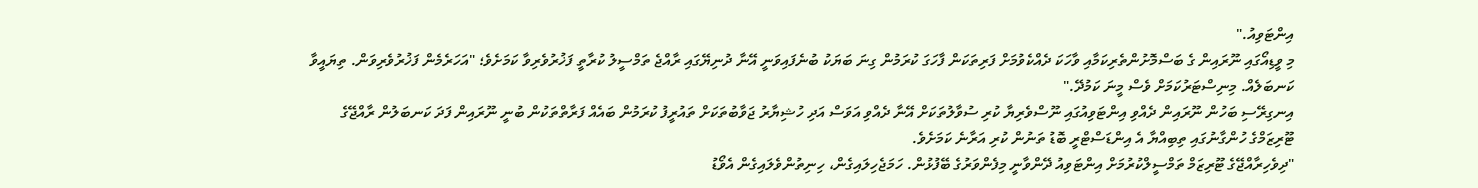އިންޓަވިއު."
މި ވީޑިއޯގައި ނޫރައިން ގެ ބަސްމޮށުންތެރިކަމާއި ވާހަކަ ދެއްކެވުމަށް ފަރިތަކަން ފާހަގަ ކުރަމުން ގިނަ ބަޔަކު ބުނެފައިވަނީ އޭނާ ދުނިޔޭގައި ރާއްޖެ ތަމްސީލު ކުރާތީ ފަޚުރުވެރިވާ ކަމަށެވެ؛ "އަހަރެމެން ފަޚުރުވެރިވަން. ތިޔައީވާ ކަނބަލެއް. މިނިސްޓަރުކަމަށް ވެސް މީނަ ކަމުދޭ."
އިނގިރޭސި ބަހުން ނޫރައިން ދެއްވި އިންޓަވިއުގައި ނޫސްވެރިޔާ ކުރި ސުވާލުތަކަށް އޭނާ ދެއްވި އަވަސް އަދި ހުޝިޔާރު ޖަވާބުތަކަށް ތައުރީފު ކުރަމުން ބައެއް ފަރާތްތަކުން ބުނީ ނޫރައިން ފަދަ ކަނބަލުން ރާއްޖޭގެ ޓޫރިޒަމްގެ ހުންގާނުގައި ތިބިއްޔާ އެ އިންޑަސްޓްރީ ބޮޑު ތަނުން ކުރި އަރާނެ ކަމަށެވެ.
"ދިވެހިރާއްޖޭގެ ޓޫރިޒަމް ތަމްސީލްކުރުމަށް އިންޓަވިއު ދޭންވާނީ މިފެންވަރުގެ ބޭފުޅުން. ހަމަޖެހިލައިގެން، ހިނިތުންވެލައިގެން އެވޯޑު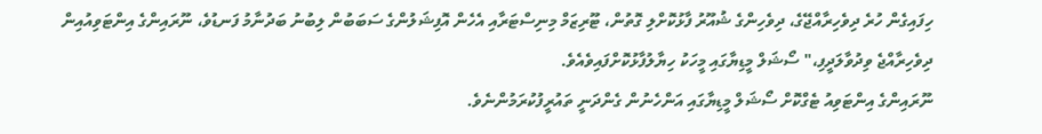ހިފައިގެން ހުރެ ދިވެހިރާއްޖޭގެ، ދިވެހިންގެ ޝުއޫރު ފާޅުކޮށްލި ގޮތުން، ޓޫރިޒަމް މިނިސްޓަރާއި އެހެން އޮފިޝަލުންގެ ސަބަބުން ލިބުނު ބަދުނާމު ފަނޑުވެ، ނޫރައިންގެ އިންޓަވިއުއިން ދިވެހިރާއްޖެ ވިދުވާލަދީފި،" ސޯޝަލް މީޑިޔާގައި މީހަކު ހިޔާލުފާޅުކޮށްފައިވެއެވެ.
ނޫރައިންގެ އިންޓަވިއު ޓެގްކޮށް ސޯޝަލް މީޑިޔާގައި އަންހެނުން ގެންދަނީ ތައުރީފުކުރަމުންނެވެ.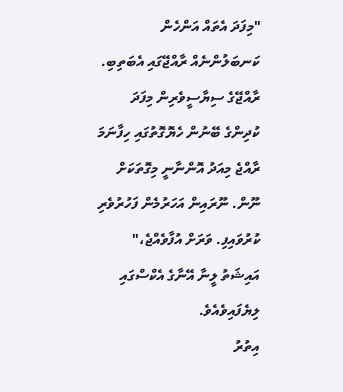"މިފަދަ އެތައް އަންހެން ކަނބަލުންނެއް ރާއްޖޭގައި އެބަތިބި. ރާއްޖޭގެ ސިޔާސީވެރިން މިފަދަ ކުދިންގެ ބޭނުން ހެޔޮގޮތުގައި ހިފާނަމަ ރާއްޖެ މިއަދު އޮންނާނީ މިގޮތަކަށް ނޫން. ނޫރައިން އަހަރުމެން ފަހުރުވެރި ކުރުވައިފި. ވަރަށް އުފާވެއްޖެ،" އައިޝަތު ލީނާ އޭނާގެ އެކްސްގައި ލިޔެފައިވެއެވެ.
އިތުރު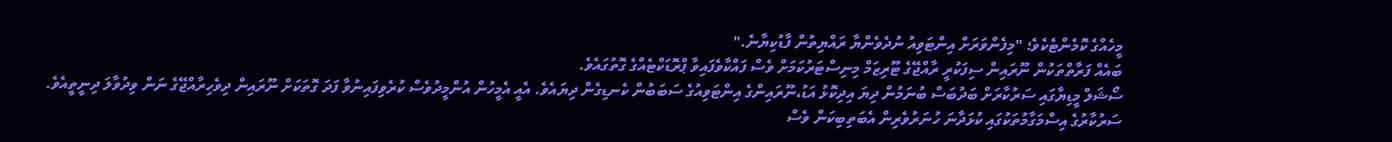މީހެއްގެ ކޮމެންޓެކެވެ؛ "މިފެންވަރަށް އިންޓަވިއު ނުދެވެންޔާ ރައްޔިތުން ފާޑުކިޔާނެ."
ބައެއް ފަރާތްތަކުން ނޫރައިން ސިފަކުރީ ރާއްޖޭގެ ޓޫރިޒަމް މިނިސްޓަރުކަމަށް ވެސް ފައްކާވެފައިވާ ޕްރޮޑަކްޓެއްގެ ގޮތުގައެވެ.
ސޯޝަލް މީޑިޔާގައި ސަރުކާރަށް ބަދުބަސް ބުނަމުން ދިޔަ އިދިކޮޅު އަޑު،ނޫރައިންގެ އިންޓަވިއުގެ ސަބަބުން ކެނޑިގެން ދިޔައެވެ. އެއީ އެމީހުން އުންމީދުވެސް ކުރެވިފައިނުވާ ފަދަ ގޮތަކަށް ނޫރައިން ދިވެހިރާއްޖޭގެ ނަން ވިދުވާލަ ދިނީތީއެވެ.
ސަރުކާރުގެ އިސްމަގާމުތަކުގައި ކުޅަދާނަ ހުނަރުވެރިން އެބަތިބިކަން ވެސް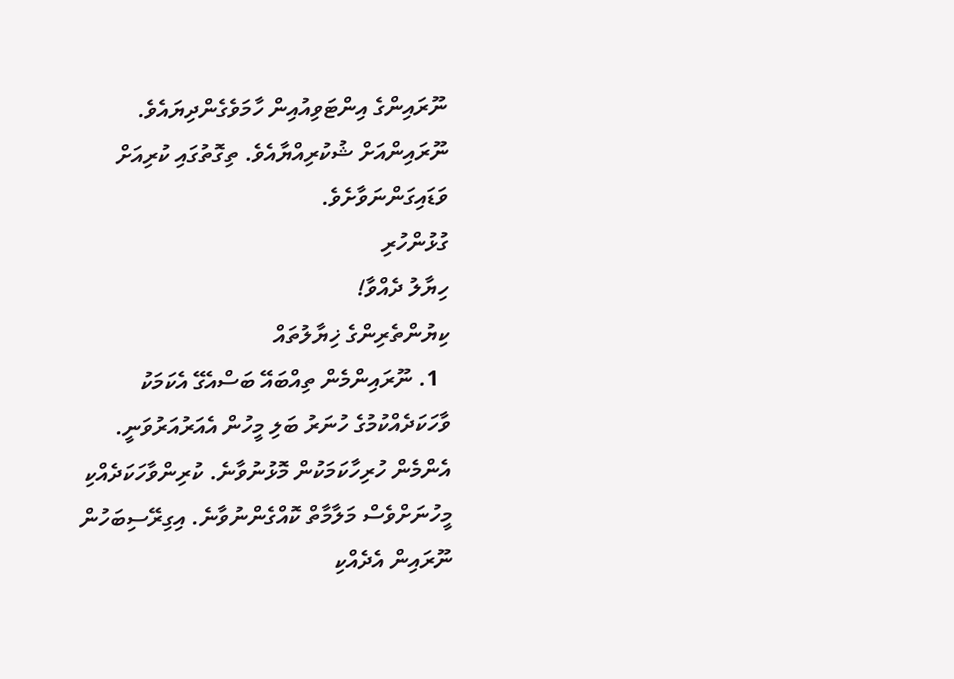ނޫރައިންގެ އިންޓަވިއުއިން ހާމަވެގެންދިޔައެވެ. ނޫރައިންއަށް ޝުކުރިއްޔާއެވެ. ތިގޮތުގައި ކުރިއަށް ވަޑައިގަންނަވާށެވެ.
ގުޅުންހުރި
ހިޔާލު ދެއްވާ!
ކިޔުންތެރިންގެ ޚިޔާލުތައް
  1. ނޫރައިންމެން ތިއްބައޭ ބަސްއެގޭ އެކަމަކު ވާހަކަދެއްކުމުގެ ހުނަރު ބަލި މީހުން އެއަރުއަރުވަނީ. އެންމެން ހުރިހާކަމަކުން މޮޅުނުވާނެ. ކުރިންވާހަކަދެއްކި މީހުނަށްވެސް މަލާމާތް ކޮއްގެންނުވާނެ. އިގިރޭސިބަހުން ނޫރައިން އެދެއްކި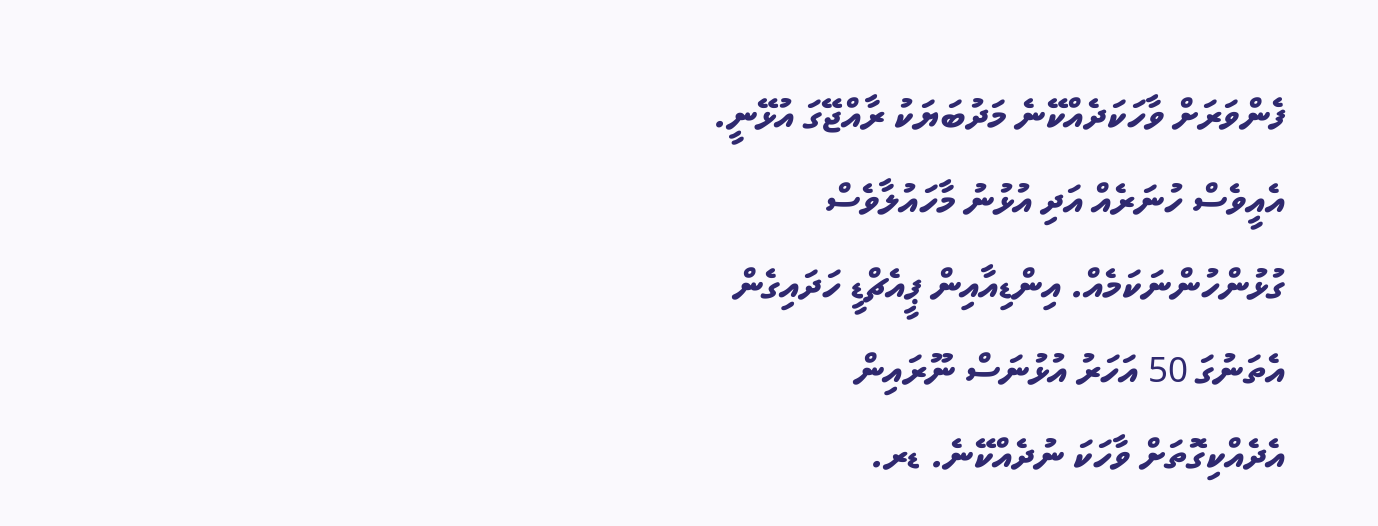ފެންވަރަށް ވާހަކަދެއްކޭނެ މަދުބަޔަކު ރާއްޖޭގަ އުޅޭނީ. އެއީވެސް ހުނަރެއް އަދި އުޅުނު މާހައުލާވެސް ގުޅުންހުންނަކަމެއް. އިންޑިއާއިން ޕީއެޗްޑީ ހަދައިގެން އެތަނުގަ 50 އަހަރު އުޅުނަސް ނޫރައިން އެދެއްކިގޮތަށް ވާހަކަ ނުދެއްކޭނެ. ޑރ.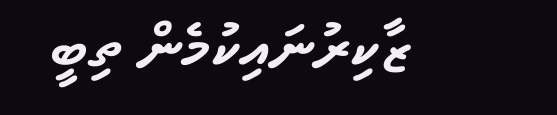ޒާކިރުނައިކުމެން ތިބީ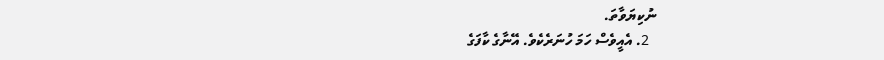ނުކިޔަވާތަ.
  2. އެއީވެސް ހަމަ ހުނަރެކެވެ. އޭނާގެ ކާފަގެ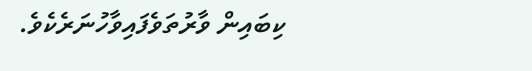ކިބައިން ވާރުތަވެފައިވާހުނަރެކެވެ.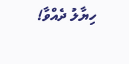ހިޔާލު ދެއްވާ!